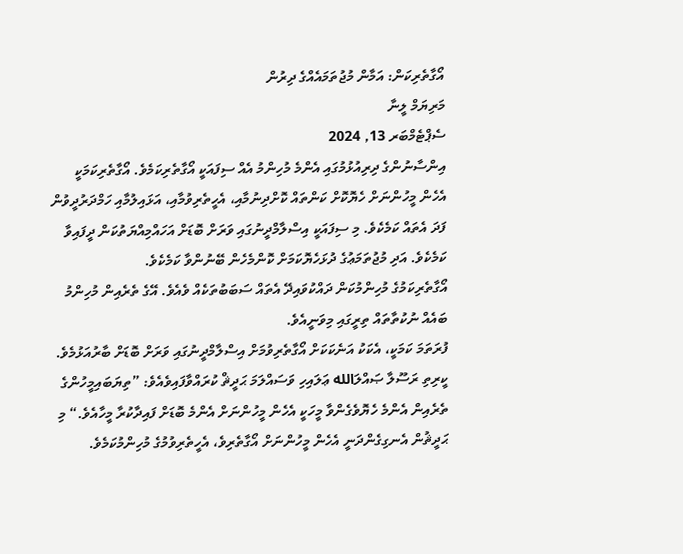އޯގާތެރިކަން: އަމާން މުޖުތަމައެއްގެ ދިރުން
މަރިޔަމް ލީނާ
ސެޕްޓެމްބަރ 13, 2024
އިންސާނުންގެ ދިރިއުޅުމުގައި އެންމެ މުހިންމު އެއް ސިފައަކީ އޯގާތެރިކަމެވެ. އޯގާތެރިކަމަކީ އެހެން މީހުންނަށް ހެޔޮކޮށް ކަންތައް ކޮށްދިނުމާއި، އެހީތެރިވުމާއި، އަޅައިލުމާއި ހަމްދަރުދީވުން ފަދަ އެތައް ކަމެކެވެ. މި ސިފައަކީ އިސްލާމްދީނުގައި ވަރަށް ބޮޑަށް އަހައްމިއްޔަތުކަން ދީފައިވާ ކަމެކެވެ. އަދި މުޖުތަމަޢުގެ ދުޅަހެޔޮކަމަށް ކޮންމެހެން ބޭނުންވާ ކަމެކެވެ.
އޯގާތެރިކަމުގެ މުހިންމުކަން ދައްކުވައިދޭ އެތައް ސަބަބުތަކެއް ވެއެވެ. އޭގެ ތެރެއިން މުހިންމު ބައެއް ނުކުތާތައް ތިރީގައި މިވަނީއެވެ.
ފުރަތަމަ ކަމަކީ، އެކަކު އަނެކަކަށް އޯގާތެރިވުމަށް އިސްލާމްދީނުގައި ވަރަށް ބޮޑަށް ބާރުއަޅުމެވެ. ކީރިތި ރަސޫލާ ޞައްލަالله ޢަލައިހި ވަސައްލަމަ ޙަދީޘް ކުރައްވާފައިވެއެވެ: ”ތިޔަބައިމީހުންގެ ތެރެއިން އެންމެ ހެޔޮވެގެންވާ މީހަކީ އެހެން މީހުންނަށް އެންމެ ބޮޑަށް ފައިދާކުރާ މީހާއެވެ.“ މި ޙަދީޘުން އެނގިގެންދަނީ އެހެން މީހުންނަށް އޯގާތެރިވެ، އެހީތެރިވުމުގެ މުހިންމުކަމެވެ.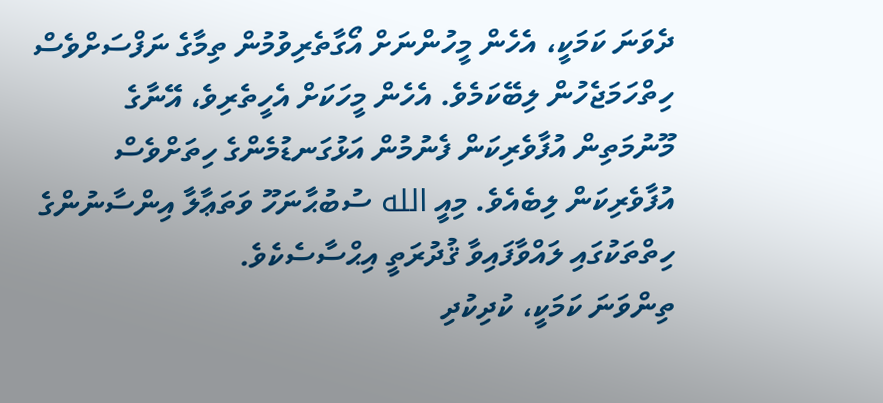ދެވަނަ ކަމަކީ، އެހެން މީހުންނަށް އޯގާތެރިވުމުން ތިމާގެ ނަފްސަށްވެސް ހިތްހަމަޖެހުން ލިބޭކަމެވެ. އެހެން މީހަކަށް އެހީތެރިވެ، އޭނާގެ މޫނުމަތިން އުފާވެރިކަން ފެނުމުން އަޅުގަނޑުމެންގެ ހިތަށްވެސް އުފާވެރިކަން ލިބެއެވެ. މިއީ الله ސުބުޙާނަހޫ ވަތަޢާލާ އިންސާނުންގެ ހިތްތަކުގައި ލައްވާފައިވާ ޤުދުރަތީ އިޙްސާސެކެވެ.
ތިންވަނަ ކަމަކީ، ކުދިކުދި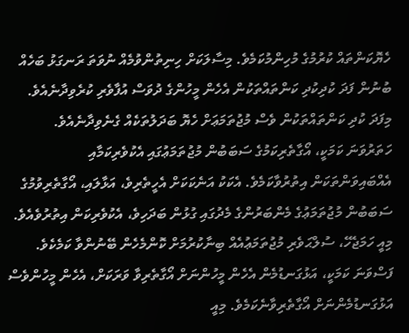ހެޔޮކަންތައް ކުރުމުގެ މުހިންމުކަމެވެ. މިސާލަކަށް ހިނިތުންވުމެއް ނުވަތަ ރަނގަޅު ބަހެއް ބުނުން ފަދަ ކުދިކުދި ކަންތައްތަކުން އެހެން މީހުންގެ ދުވަސް އުފާވެރި ކުރެވިދާނެއެވެ. މިފަދަ ކުދި ކަންތައްތަކުން ވެސް މުޖުތަމަޢަށް ހެޔޮ ބަދަލުތަކެއް ގެނެވިދާނެއެވެ.
ހަތަރުވަނަ ކަމަކީ، އޯގާތެރިކަމުގެ ސަބަބުން މުޖުތަމަޢުގައި އެކުވެރިކަމާއި އެއްބައިވަންތަކަން އިތުރުވާކަމެވެ. އެކަކު އަނެކަކަށް އެހީތެރިވެ، އަޅާލައި، އޯގާތެރިވުމުގެ ސަބަބުން މުޖުތަމަޢުގެ މެންބަރުންގެ މެދުގައި ގުޅުން ބަދަހިވެ، އެކުވެރިކަން އިތުރުވެއެވެ. މިއީ ހަމަޖެހޭ، ސުލްޙަވެރި މުޖުތަމަޢުއެއް ބިނާކުރުމަށް ކޮންމެހެން ބޭނުންވާ ކަމެކެވެ.
ފަސްވަނަ ކަމަކީ، އަޅުގަނޑުމެން އެހެން މީހުންނަށް އޯގާތެރިވާ ވަރަކަށް، އެހެން މީހުންވެސް އަޅުގަނޑުމެންނަށް އޯގާތެރިވާނެކަމެވެ. މިއީ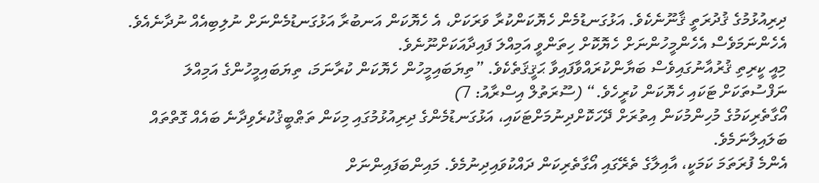ދިރިއުޅުމުގެ ޤުދުރަތީ ޤާނޫނެކެވެ. އަޅުގަނޑުމެން ހެޔޮކަންކުރާ ވަރަކަށް، އެ ހެޔޮކަން އަނބުރާ އަޅުގަނޑުމެންނަށް ނުލިބިއެއް ނުދާނެއެވެ. އެހެންނަމަވެސް އެހެންމީހުންނަށް ހެޔޮކޮށް ހިތަންވީ އަމިއްލަ ފައިދާއަކަށްނޫނެވެ.
މިއީ ކީރިތި ޤުރުއާނުގައިވެސް ބަޔާންކުރައްވާފައިވާ ޙަޤީޤަތެކެވެ. ”ތިޔަބައިމީހުން ހެޔޮކަން ކުރާނަމަ، ތިޔަބައިމީހުންގެ އަމިއްލަ ނަފްސުތަކަށް ޓަކައި ހެޔޮކަން ކުރީހެވެ.“ (ސޫރަތުލް އިސްރާއު: 7)
އޯގާތެރިކަމުގެ މުހިންމުކަން އިތުރަށް ދޭހަކޮށްދިނުމަށްޓަކައި، އަޅުގަނޑުމެންގެ ދިރިއުޅުމުގައި މިކަން ތަޠްބީޤުކުރެވިދާނެ ބައެއް ގޮތްތައް ބަލައިލާނަމެވެ.
އެންމެ ފުރަތަމަ ކަމަކީ، އާއިލާގެ ތެރޭގައި އޯގާތެރިކަން ދައްކުވައިދިނުމެވެ. މައިންބަފައިންނަށް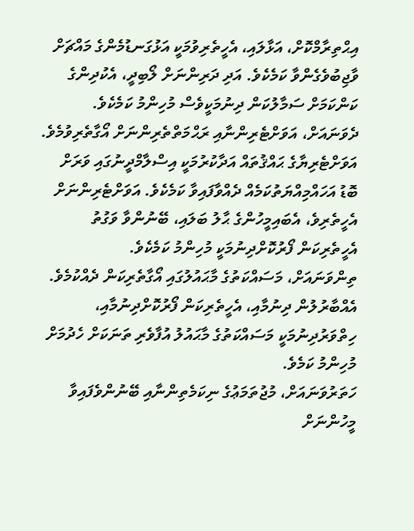އިޙްތިރާމްކޮށް، އަޅާލައި، އެހީތެރިވުމަކީ އަޅުގަނޑުމެންގެ މައްޗަށް ވާޖިބުވެގެންވާ ކަމެކެވެ. އަދި ދަރިންނަށް ލޯބިދީ، އެކުދިންގެ ކަންކަމަށް ސަމާލުކަން ދިނުމަކީވެސް މުހިންމު ކަމެކެވެ.
ދެވަނައަށް، އަވަށްޓެރިންނާއި ރަޙްމަތްތެރިންނަށް އޯގާތެރިވުމެވެ. އަވަށްޓެރިޔާގެ ޙައްޤުތައް އަދާކުރުމަކީ އިސްލާމްދީނުގައި ވަރަށް ބޮޑު އަހައްމިއްޔަތުކަމެއް ދެއްވާފައިވާ ކަމެކެވެ. އަވަށްޓެރިންނަށް އެހީތެރިވެ، އެބައިމީހުންގެ ޙާލު ބަލައި، ބޭނުންވާ ވަގުތު އެހީތެރިކަން ފޯރުކޮށްދިނުމަކީ މުހިންމު ކަމެކެވެ.
ތިންވަނައަށް، މަސައްކަތުގެ މާޙައުލުގައި އޯގާތެރިކަން ދެއްކުމެވެ. އެއްބާރުލުން ދިނުމާއި، އެހީތެރިކަން ފޯރުކޮށްދިނުމާއި، ހިތްވަރުދިނުމަކީ މަސައްކަތުގެ މާޙައުލު އުފާވެރި ތަނަކަށް ހެދުމަށް މުހިންމު ކަމެވެ.
ހަތަރުވަނައަށް، މުޖުތަމަޢުގެ ނިކަމެތިންނާއި ބޭނުންވެފައިވާ މީހުންނަށް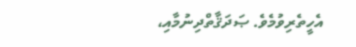އެހީތެރިވުމެވެ. ޞަދަޤާތްދިނުމާއި،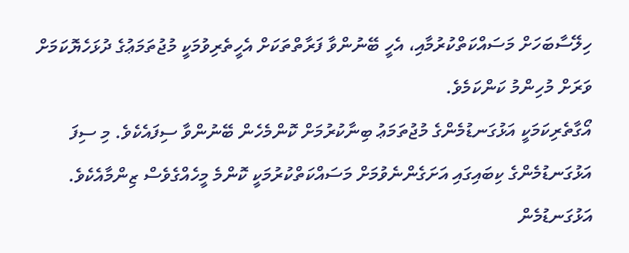ހިލޭސާބަހަށް މަސައްކަތްކުރުމާއި، އެހީ ބޭނުންވާ ފަރާތްތަކަށް އެހީތެރިވުމަކީ މުޖުތަމަޢުގެ ދުޅަހެޔޮކަމަށް ވަރަށް މުހިންމު ކަންކަމެވެ.
އޯގާތެރިކަމަކީ އަޅުގަނޑުމެންގެ މުޖުތަމަޢު ބިނާކުރުމަށް ކޮންމެހެން ބޭނުންވާ ސިފައެކެވެ. މި ސިފަ އަޅުގަނޑުމެންގެ ކިބައިގައި އަށަގެންނެވުމަށް މަސައްކަތްކުރުމަކީ ކޮންމެ މީހެއްގެވެސް ޒިންމާއެކެވެ. އަޅުގަނޑުމެން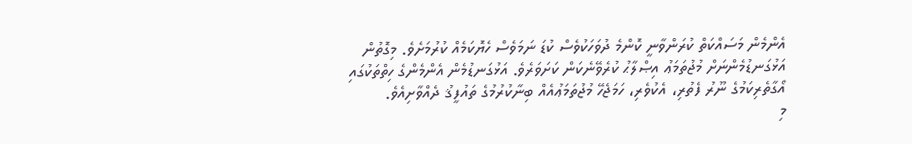އެންމެން މަސައްކަތް ކުރަންވާނީ ކޮންމެ ދުވަހަކުވެސް ކުޑަ ނަމަވެސް ހެޔޮކަމެއް ކުރުމަށެވެ. މިގޮތުން އަޅުގަނޑުމެންނަށް މުޖުތަމަޢު އިޞްލާޙު ކުރެވޭނެކަން ކަށަވަރެވެ. އަޅުގަނޑުމެން އެންމެންގެ ހިތްތަކުގައި އޯގާތެރިކަމުގެ ނޫރު ފެތުރި، އެކުވެރި، ހަމަޖެހޭ މުޖުތަމަޢުއެއް ބިނާކުރުމުގެ ތައުފީޤު ދެއްވާށިއެވެ.
މި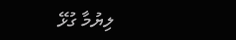ލިޔުމާ ގުޅޭ